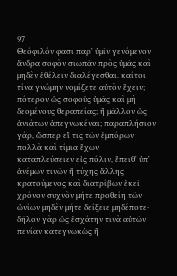97
Θεόφιλόν φασι παρʼ ὑμῖν γενόμενον ἄνδρα σοφὸν σιωπᾶν πρὸς ὑμᾶς καὶ μηδὲν ἐθέλειν διαλέγεσθαι. καίτοι τίνα γνώμην νομίζετε αὐτὸν ἔχειν; πότερον ὡς σοφοὺς ὑμᾶς καὶ μὴ δεομένους θεραπείας; ἢ μᾶλλον ὡς ἀνιάτων ἀπεγνωκέναι; παραπλήσιον γάρ, ὥσπερ εἴ τις τῶν ἐμπόρων πολλὰ καὶ τίμια ἔχων καταπλεύσειεν εἰς πόλιν, ἔπειθʼ ὑπʼ ἀνέμων τινῶν ἢ τύχης ἄλλης κρατούμενος καὶ διατρίβων ἐκεῖ χρόνον συχνὸν μήτε προθείη τῶν ὠνίων μηδὲν μήτε δείξειε μηδέποτε· δῆλον γὰρ ὡς ἐσχάτην τινὰ αὐτῶν πενίαν κατεγνωκὼς ἢ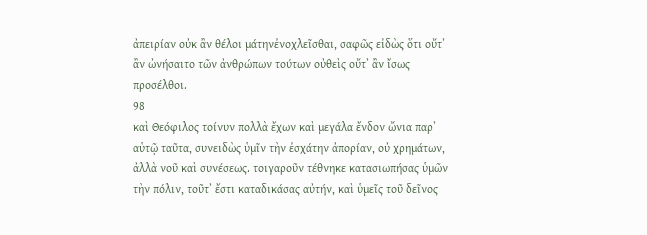ἀπειρίαν οὐκ ἂν θέλοι μάτηνἐνοχλεῖσθαι, σαφῶς εἰδὼς ὅτι οὔτʼ ἂν ὠνήσαιτο τῶν ἀνθρώπων τούτων οὐθεὶς οὔτʼ ἂν ἴσως προσέλθοι.
98
καὶ Θεόφιλος τοίνυν πολλὰ ἔχων καὶ μεγάλα ἔνδον ὤνια παρʼ αὑτῷ ταῦτα, συνειδὼς ὑμῖν τὴν ἐσχάτην ἀπορίαν, οὐ χρημάτων, ἀλλὰ νοῦ καὶ συνέσεως. τοιγαροῦν τέθνηκε κατασιωπήσας ὑμῶν τὴν πόλιν, τοῦτʼ ἔστι καταδικάσας αὐτήν, καὶ ὑμεῖς τοῦ δεῖνος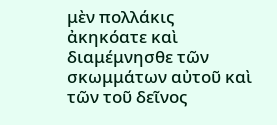μὲν πολλάκις ἀκηκόατε καὶ διαμέμνησθε τῶν σκωμμάτων αὐτοῦ καὶ τῶν τοῦ δεῖνος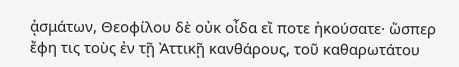ᾀσμάτων, Θεοφίλου δὲ οὐκ οἶδα εἴ ποτε ἠκούσατε· ὥσπερ ἔφη τις τοὺς ἐν τῇ Ἀττικῇ κανθάρους, τοῦ καθαρωτάτου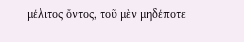μέλιτος ὄντος, τοῦ μὲν μηδέποτε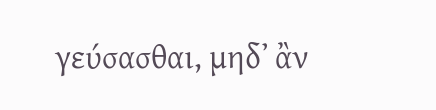γεύσασθαι, μηδʼ ἂν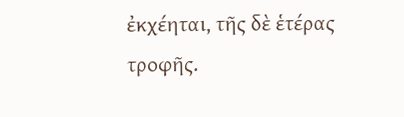ἐκχέηται, τῆς δὲ ἑτέρας τροφῆς.